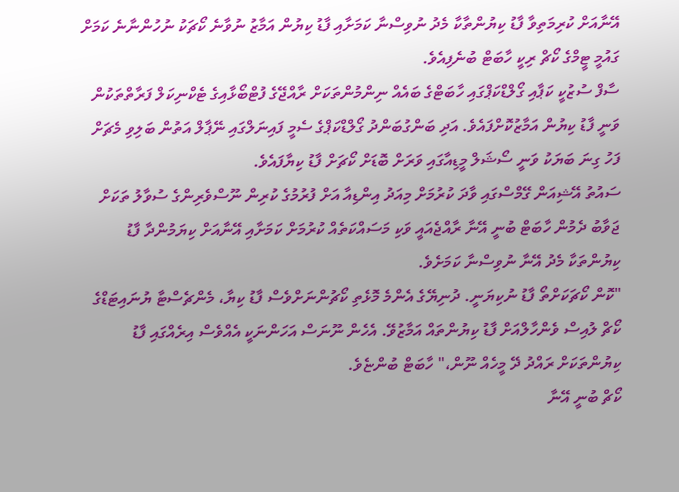އޭނާއަށް ކުރިމަތިވާ ފާޑު ކިޔުންތާކާ މެދު ނުވިސްނާ ކަމަށާއި ފާޑު ކިޔުން އަމާޒު ނުވާނެ ކޯޗަކު ނުހުންނާނެ ކަމަށް ގައުމީ ޓީމްގެ ކޯޗް ރިކީ ހާބަޓް ބުނެފިއެވެ.
ސާފް ސުޒުކީ ކަޕާއި ގޯލްޑްކަޕްގައި ހާބަޓްގެ ބައެއް ނިންމުންތަކަށް ރާއްޖޭގެ ފުޓްބޯޅާއިގެ ޓެކްނިކަލް ފަރާތްތަކުން ވަނީ ފާޑު ކިޔުން އަމާޒުކޮށްފައެވެ. އަދި ބަންގުބަންދު ގޯލްޑްކަޕްގެ ސެމީ ފައިނަލްގައި ނޭޕާލް އަތުން ބަލިވި މެޗަށް ފަހު ގިނަ ބަޔަކު ވަނީ ސޯޝަލް މީޑިއާގައި ވަރަށް ބޮޑަށް ކޯޗަށް ފާޑު ކިޔާފައެވެ.
ސައުތު އޭޝިއަން ގޭމްސްގައި ވާދަ ކުރުމަށް މިއަދު އިންޑިއާ އަށް ފުރުމުގެ ކުރިން ނޫސްވެރިންގެ ސުވާލު ތަކަށް ޖަވާބު ދެމުން ހާބަޓް ބުނީ އޭނާ ރާއްޖެއައީ ވަކި މަސައްކަތެއް ކުރުމަށް ކަމަށާއި އޭނާއަށް ކިޔަމުންދާ ފާޑު ކިޔުންތަކާ މެދު އޭނާ ނުވިސްނާ ކަމަށެވެ.
"ކޮން ކޯޗަކަށްތޯ ފާޑު ނުކިޔަނީ. ދުނިޔޭގެ އެންމެ މޮޅެތި ކޯޗުންނަށްވެސް ފާޑު ކިޔާ، މެންޗެސްޓާ ޔުނައިޓަޑްގެ ކޯޗް ލުއިސް ވެންހާލްއަށް ފާޑު ކިޔުންތައް އަމާޒުވޭ. އެހެން ނޫނަސް އަހަންނަކީ އެއްވެސް އިރެއްގައި ފާޑު ކިޔުންތަކަށް ރައްދު ދޭ މީހެއް ނޫން،" ހާބަޓް ބުންޏެވެ.
ކޯޗް ބުނީ އޭނާ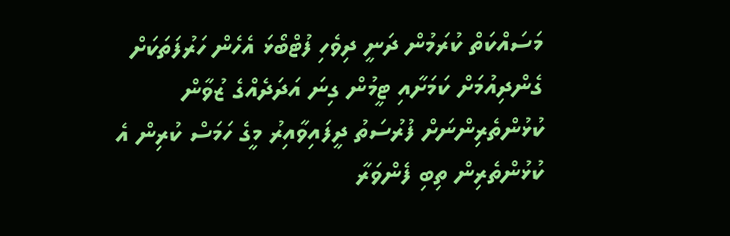މަސައްކަތް ކުރަމުން ދަނީ ދިވެހި ފުޓްބޯޅަ އެހެން ހަރުފަތަކަށް ގެންދިއުމަށް ކަމަށާއި ޓީމުން ގިނަ އަދަދެއްގެ ޒުވާން ކުޅުންތެރިންނަށް ފުރުސަތު ދީފައިވާއިރު މީގެ ހަމަސް ކުރިން އެ ކުޅުންތެރިން ތިބި ފެންވަރާ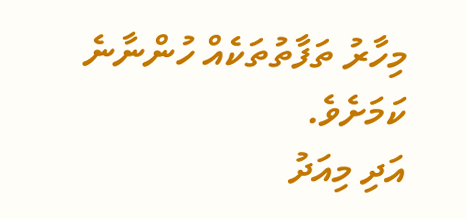މިހާރު ތަފާތުތަކެއް ހުންނާނެ ކަމަށެވެ.
އަދި މިއަދު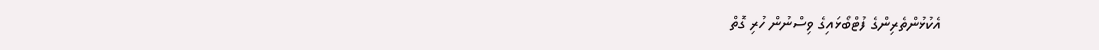އެކުޅުންތެރިންގެ ފުޓްބޯޅައިގެ ވިސްނުން ހުރި ގޮތް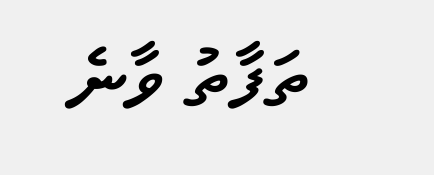ތަފާތު ވާނެ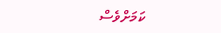ކަމަށްވެސް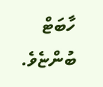ހާބަޓް ބުންޏެވެ.